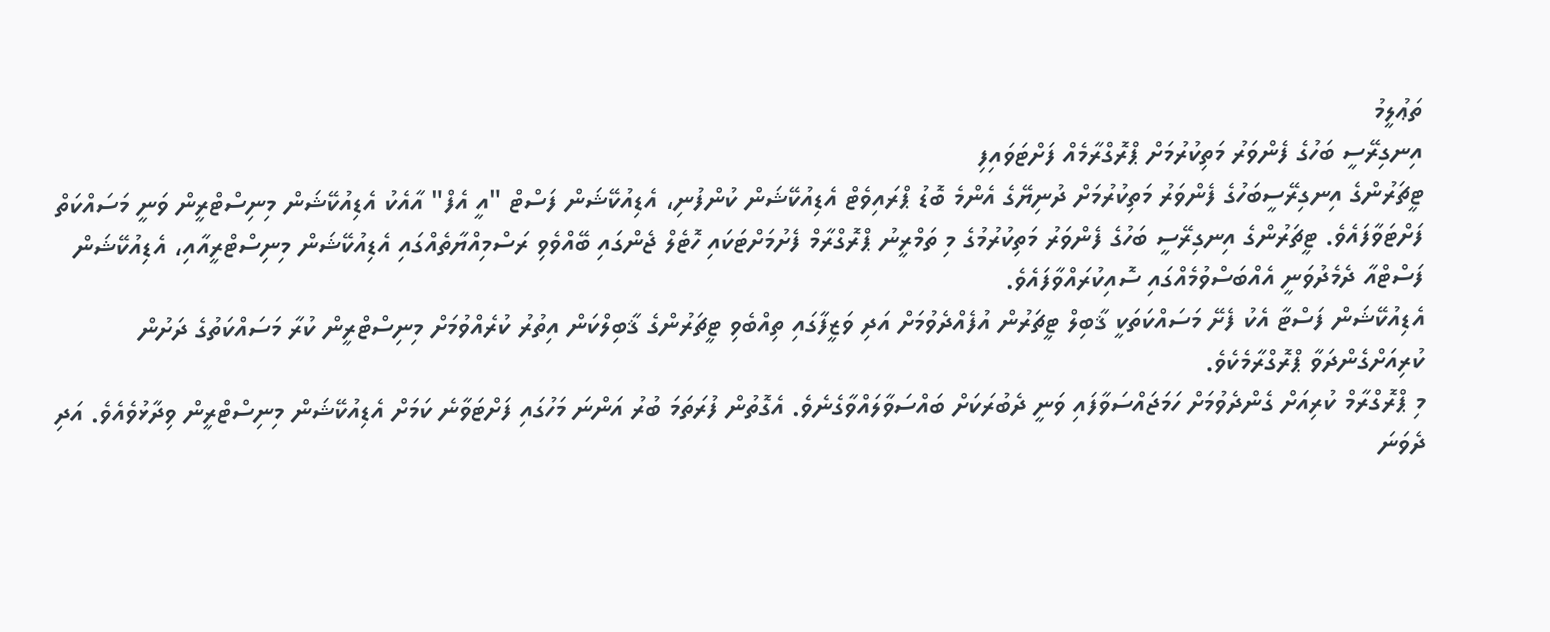ތަޢުލީމު
އިނގިރޭސީ ބަހުގެ ފެންވަރު މަތިކުރުމަށް ޕްރޮގްރާމެއް ފަށްޓަވައިފި
ޓީޗަރުންގެ އިނގިރޭސީބަހުގެ ފެންވަރު މަތިކުރުމަށް ދުނިޔޭގެ އެންމެ ބޮޑު ޕްރައިވެޓް އެޑިއުކޭޝަން ކުންފުނި، އެޑިއުކޭޝަން ފަސްޓް "އީ އެފް" އާއެކު އެޑިއުކޭޝަން މިނިސްޓްރީން ވަނީ މަސައްކަތް ފަށްޓަވާފައެވެ. ޓީޗަރުންގެ އިނގިރޭސީ ބަހުގެ ފެންވަރު މަތިކުރުމުގެ މި ތަމްރީނު ޕްރޮގްރާމް ފެށުމަށްޓަކައި ހޮޓެލް ޖެންގައި ބޭއްވެވި ރަސްމިއްޔާތެއްގައި އެޑިއުކޭޝަން މިނިސްޓްރީއާއި، އެޑިއުކޭޝަން ފަސްޓްއާ ދެމެދުވަނީ އެއްބަސްވުމެއްގައި ސޮއިކުރައްވާފައެވެ.
އެޑިއުކޭޝަން ފަސްޓާ އެކު ފެށޭ މަސައްކަތަކީ ޤާބިލް ޓީޗަރުން އުފެއްދެވުމަށް އަދި ވަޒީފާގައި ތިއްބެވި ޓީޗަރުންގެ ޤާބިލްކަން އިތުރު ކުރެއްވުމަށް މިނިސްޓްރީން ކުރާ މަސައްކަތުގެ ދަށުން ކުރިއަށްގެންދަވާ ޕްރޮގްރާމެކެވެ.
މި ޕްރޮގްރާމް ކުރިއަށް ގެންދެވުމަށް ހަމަޖައްސަވާފައި ވަނީ ދެބުރަކަށް ބައްސަވާލައްވާގެނެވެ. އެގޮތުން ފުރަތަމަ ބުރު އަންނަ މަހުގައި ފަށްޓަވާނެ ކަމަށް އެޑިއުކޭޝަން މިނިސްޓްރީން ވިދާޅުވެއެވެ. އަދި ދެވަނަ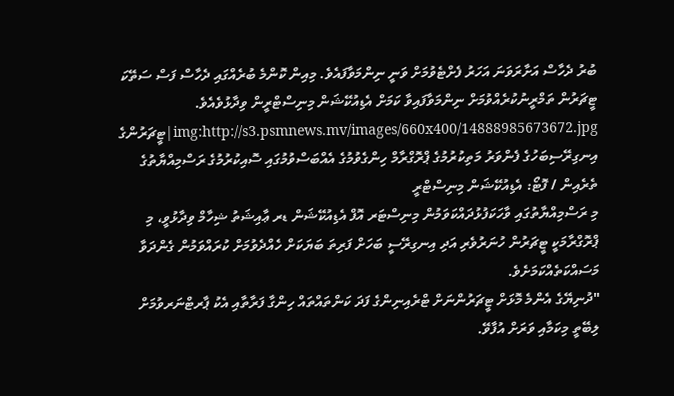ބުރު ދެހާސް އަށާރަވަނަ އަހަރު ފެށްޓެވުމަށް ވަނީ ނިންމަވާފައެވެ. މިއިން ކޮންމެ ބުރެއްގައި ދެހާސް ފަސް ސަތޭކަ ޓީޗަރުން ތަމްރީނުކުރެއްވުމަށް ނިންމަވާފައިވާ ކަމަށް އެޑިއުކޭޝަން މިނިސްޓްރީން ވިދާޅުވެއެވެ.
img:http://s3.psmnews.mv/images/660x400/14888985673672.jpg|ޓީޗަރުންގެ އިނގިރޭސިބަހުގެ ފެންވަރު މަތިކުރުމުގެ ޕްރޮގްރާމް ހިންގެވުމުގެ އެއްބަސްވުމުގައި ސޮއިކުރުމުގެ ރަސްމިއްޔާތުގެ ތެރެއިން / ފޮޓޯ: އެޑިއުކޭޝަން މިނިސްޓްރީ
މި ރަސްމިއްޔާތުގައި ވާހަކަފުޅުދައްކަވަމުން މިނިސްޓަރ އޮފް އެޑިއުކޭޝަން ޑރ ޢާއިޝަތު ޝިހާމް ވިދާޅުވީ، މި ޕްރޮގްރާމަކީ ޓީޗަރުން ހުނަރުވެރި އަދި އިނގިރޭސީ ބަހަށް ފަރިތަ ބަޔަކަށް ހެއްދެވުމަށް ކުރައްވަމުން ގެންދަވާ މަސައްކަތެއްކަމަށެވެ.
"ދުނިޔޭގެ އެންމެ މޮޅަށް ޓީޗަރުންނަށް ޓްރެއިނިންގެ ފަދަ ކަންތައްތައް ހިންގާ ފަރާތާއި އެކު ޕާރޓްނަރވުމަށް ލިބޭތީ މިކަމާއި ވަރަށް އުފާވޭ.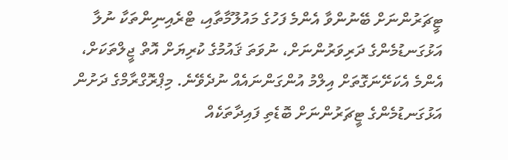ޓީޗަރުންނަށް ބޭނުންވާ އެންމެ ފަހުގެ މައުލޫމާތާއި، ޓްރެއިނިންތަކާ ނުލާ އަޅުގަނޑުމެންގެ ދަރިވަރުންނަށް، ނުވަތަ ޤައުމުގެ ކުރިޔަށް އޮތް ޖީލްތަކަށް، އެންމެ އެކަށޭނަގޮތަށް އިލްމު އުންގަންނައެއް ނުދެވޭނެ. މިޕްރޮގްރާމްގެ ދަށުން އަޅުގަނޑުމެންގެ ޓީޗަރުންނަށް ބޮޑެތި ފައިދާތަކެއް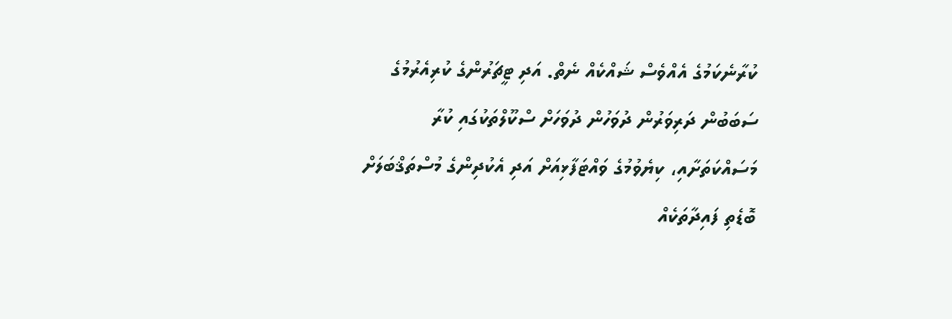ކުރާނެކަމުގެ އެއްވެސް ޝައްކެއް ނެތް. އަދި ޓީޗަރުންގެ ކުރިއެރުމުގެ ސަބަބުން ދަރިވަރުން ދުވަހުން ދުވަހަށް ސްކޫލްތަކުގައި ކުރާ މަސައްކަތަށާއި، ކިޔެވުމުގެ ވައްޓަފާޅިއަށް އަދި އެކުދިންގެ މުސްތަޤްބަލަށް ބޮޑެތި ފައިދާތަކެއް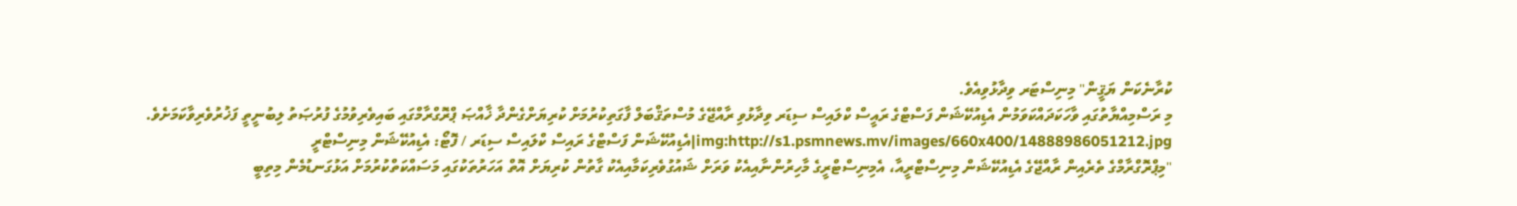ކުރާނެކަން ޔަޤީން" މިނިސްޓަރ ވިދާޅުވިއެވެ.
މި ރަސްމިއްޔާތުގައި ވާހަކަދައްކަވަމުން އެޑިއުކޭޝަން ފަސްޓްގެ ރައީސް ކްލައިސް ސިޑަރ ވިދާޅުވި ރާއްޖޭގެ މުސްތަޤްބަލް ފާގަތިކުރުމަށް ކުރިޔަށްގެންދާ ޚާއްޞަ ޕްރޮގްރާމްގައި ބައިވެރިވުމުގެ ފުރުޞަތު ލިބުނީތީ ފަޚުރުވެރިވާކަމަށެވެ.
img:http://s1.psmnews.mv/images/660x400/14888986051212.jpg|އެޑިއުކޭޝަން ފަސްޓްގެ ރައިސް ކްލައިސް ސިޑަރ / ފޮޓޯ: އެޑިއުކޭޝަން މިނިސްޓްރީ
"މިޕްރޮގްރާމްގެ ތެރެއިން ރާއްޖޭގެ އެޑިއުކޭޝަން މިނިސްޓްރީއާ، އެމިނިސްޓްރީގެ މާހިރުންނާއިއެކު ވަރަށް ޝައުގުވެރިކަމާއިއެކު ގާތުން ކުރިޔަށް އޮތް އަހަރުތަކުގައި މަސައްކަތްކުރުމަށް އަޅުގަނޑުމެން މިތިބީ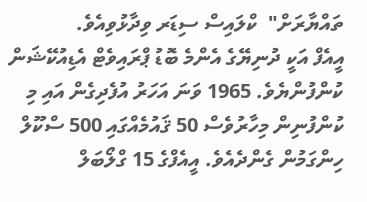ތައްޔާރަށް"  ކްލައިސް ސިޑަރ ވިދާޅުވިއެވެ.
އީއެފް އަކީ ދުނިޔޭގެ އެންމެ ބޮޑު ޕްރައިވެޓް އެޑިއުކޭޝަން ކުންފުންޔެވެ. 1965 ވަނަ އަހަރު އުފެދިގެން އައި މި ކުންފުނިން މިހާރުވެސް 50 ޤައުމެއްގައި 500 ސްކޫލް ހިންގަމުން ގެންދެއެވެ. އީއެފްގެ 15 ގްލޯބަލް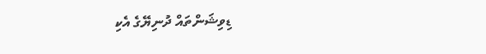ޑިވިޝަންތައް ދުނިޔޭގެ އެކި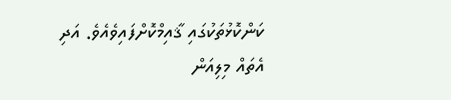ކަންކޮޅުތަކުގައި ޤާއިމްކޮށްފައިވެއެވެ. އަދި އެތައް މިލިއަން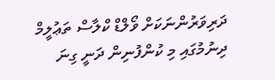ދަރިވަރުންނަކަށް ވޯލްޑް ކްލާސް ތަޢުލީމް ދިނުމުގައި މި ކުންފުނިން ދަނީ ގިނަ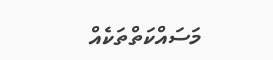މަސައްކަތްތަކެއް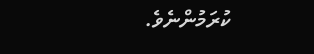ކުރަމުންނެވެ.